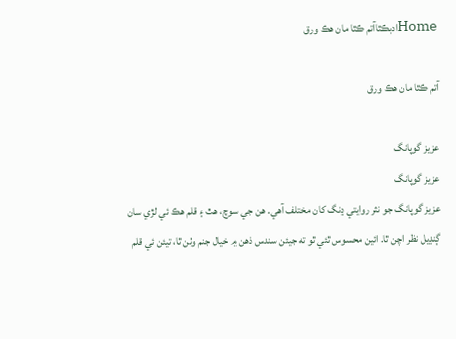Homeادبڪٿاآتم ڪٿا مان ھڪ ورق

آتم ڪٿا مان ھڪ ورق

عزيز گوپانگ
عزيز گوپانگ
عزيز گوپانگ جو نثر روايتي ڍنگ کان مختلف آهي. هن جي سوچ، هٿ ۽ قلم هڪ ئي لڙي سان ڳنڍيل نظر اچن ٿا. ائين محسوس ٿئي ٿو ته جيئن سندس ذهن ۾ خيال جنم وٺن ٿا، تيئن ئي قلم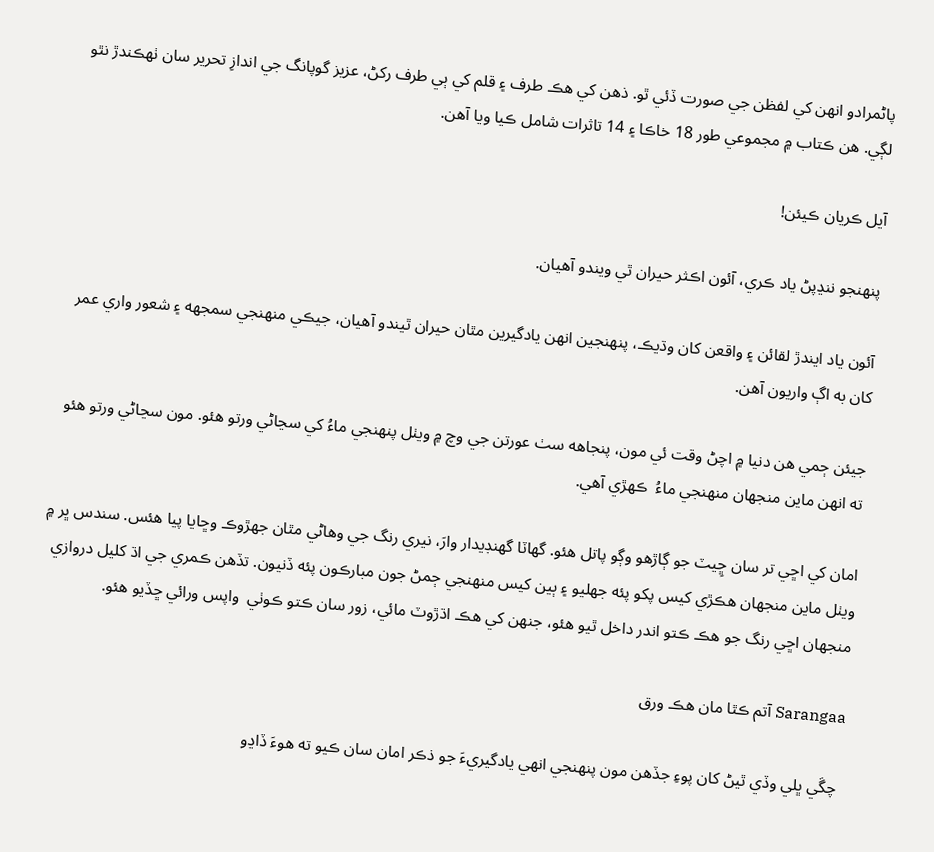پاڻمرادو انهن کي لفظن جي صورت ڏئي ٿو. ذهن کي هڪ طرف ۽ قلم کي ٻي طرف رکڻ، عزيز گوپانگ جي اندازِ تحرير سان ٺهڪندڙ نٿو لڳي. هن ڪتاب ۾ مجموعي طور 18 خاڪا ۽ 14 تاثرات شامل ڪيا ويا آهن.

آيل ڪريان ڪيئن!

پنھنجو ننڍپڻ ياد ڪري، آئون اڪثر حيران ٿي ويندو آھيان.

آئون ياد ايندڙ لقائن ۽ واقعن کان وڌيڪ، پنھنجين انھن يادگيرين مٿان حيران ٿيندو آھيان، جيڪي منھنجي سمجهه ۽ شعور واري عمر کان به اڳ واريون آھن.

جيئن ڄمي ھن دنيا ۾ اچڻ وقت ئي مون، پنجاهه سٺ عورتن جي وچ ۾ ويٺل پنھنجي ماءُ کي سڃاڻي ورتو ھئو. مون سڃاڻي ورتو ھئو ته انھن ماين منجھان منھنجي ماءُ  ڪھڙي آھي.

امان کي اڇي تر سان ڇِيٽ جو ڳاڙھو وڳو پاتل ھئو. گهاٽا گھنڊيدار وارَ، نيري رنگ جي وھاڻي مٿان جھڙوڪ وڇايا پيا ھئس. سندس ڀر ۾ ويٺل ماين منجهان ھڪڙي کيس پکو پئه جھليو ۽ ٻين کيس منھنجي ڄمڻ جون مبارڪون پئه ڏنيون. تڏھن ڪمري جي اڌ کليل دروازي منجهان اڇي رنگ جو ھڪ ڪتو اندر داخل ٿيو ھئو، جنھن کي ھڪ اڌڙوٽ مائي، زور سان ڪتو ڪوٺي  واپس ورائي ڇڏيو ھئو.

Sarangaa آتم ڪٿا مان ھڪ ورق

 چڱي ڀلي وڏي ٿيڻ کان پوءِ جڏھن مون پنھنجي انهي يادگيريءَ جو ذڪر امان سان ڪيو ته ھوءَ ڏاڍو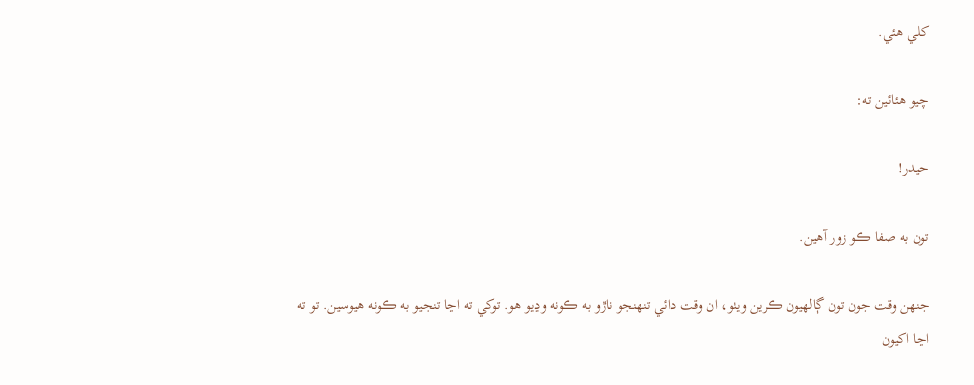کلي ھئي.

چيو ھئائين ته:

حيدر!

تون به صفا ڪو زور آھين.

جنھن وقت جون تون ڳالهيون ڪرين ويٺو، ان وقت دائي تنھنجو ناڙو به ڪونه وڍيو ھو. توکي ته اڃا تنجيو به ڪونه ھيوسين. تو ته اڃا اکيون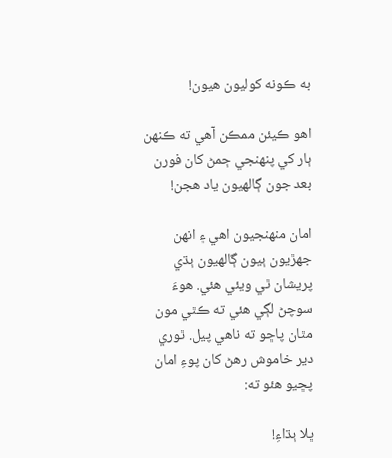به ڪونه کوليون ھيون!

اھو ڪيئن ممڪن آھي ته ڪنھن ٻار کي پنھنجي ڄمڻ کان فورن بعد جون ڳالهيون ياد ھجن!

امان منھنجيون اھي ۽ انھن جھڙيون ٻيون ڳالهيون ٻڌي پريشان ٿي ويئي ھئي. ھوءَ سوچڻ لڳي ھئي ته ڪٿي مون مٿان پاڇو ته ناھي پيل. ٿوري دير خاموش رھڻ کان پوءِ امان پڇيو ھئو ته:

ڀلا ٻڌاءِ!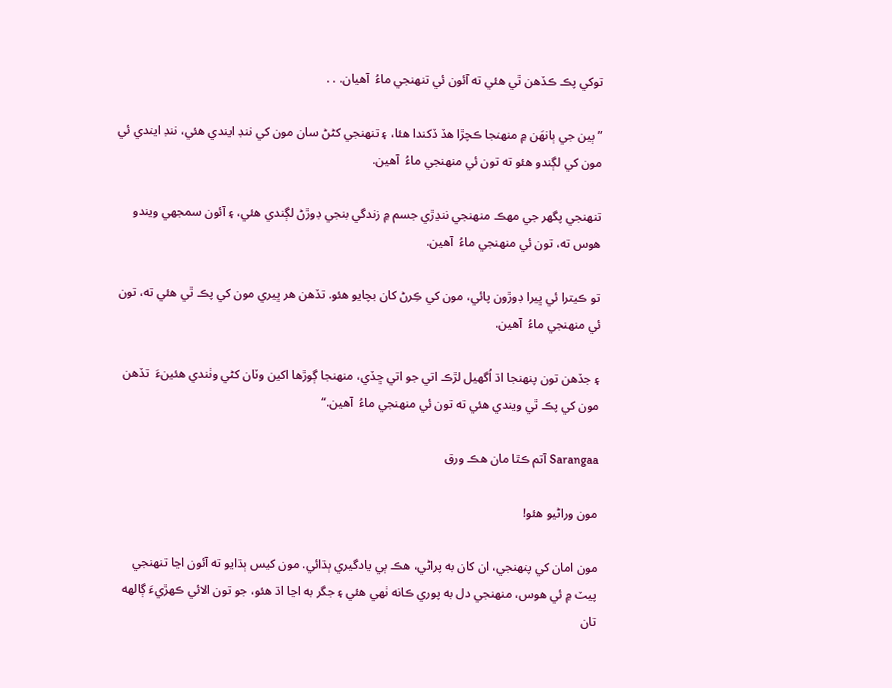توکي پڪ ڪڏھن ٿي ھئي ته آئون ئي تنھنجي ماءُ  آھيان. . .

”ٻين جي ٻانھَن ۾ منھنجا ڪچڙا ھڏ ڏکندا ھئا، ۽ تنھنجي کڻڻ سان مون کي ننڊ ايندي ھئي، ننڊ ايندي ئي مون کي لڳندو ھئو ته تون ئي منھنجي ماءُ  آھين.

تنھنجي پگهر جي مھڪ منھنجي ننڍڙي جسم ۾ زندگي بنجي ڊوڙڻ لڳندي ھئي، ۽ آئون سمجهي ويندو ھوس ته، تون ئي منھنجي ماءُ  آھين.

تو ڪيترا ئي ڀيرا ڊوڙون پائي، مون کي ڪِرڻ کان بچايو ھئو. تڏھن ھر ڀيري مون کي پڪ ٿي ھئي ته، تون ئي منھنجي ماءُ  آھين.

۽ جڏھن تون پنھنجا اڌ اُگهيل لڙڪ اتي جو اتي ڇڏي، منھنجا ڳوڙھا اکين وٽان کڻي وٺندي ھئينءَ  تڏھن مون کي پڪ ٿي ويندي ھئي ته تون ئي منھنجي ماءُ  آھين.“

Sarangaa آتم ڪٿا مان ھڪ ورق

مون وراڻيو ھئو!

مون امان کي پنھنجي، ان کان به پراڻي، ھڪ ٻي يادگيري ٻڌائي. مون کيس ٻڌايو ته آئون اڃا تنھنجي پيٽ ۾ ئي ھوس، منھنجي دل به پوري ڪانه ٺھي ھئي ۽ جگر به اڃا اڌ ھئو، جو تون الائي ڪھڙيءَ ڳالهه تان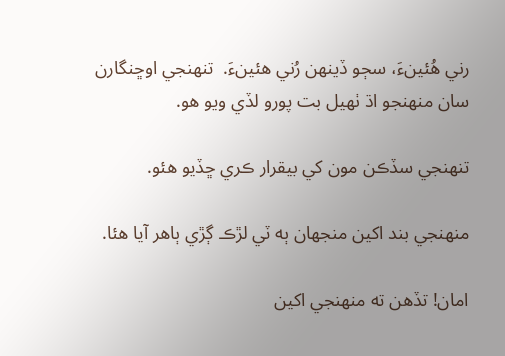رني ھُئينءَ، سڄو ڏينھن رُني ھئينءَ.  تنھنجي اوڇنگارن سان منھنجو اڌ ٺھيل بت پورو لڏي ويو ھو.

تنھنجي سڏڪن مون کي بيقرار ڪري ڇڏيو ھئو.

منھنجي بند اکين منجهان ٻه ٽي لڙڪ ڳڙي ٻاھر آيا ھئا.

امان! تڏھن ته منھنجي اکين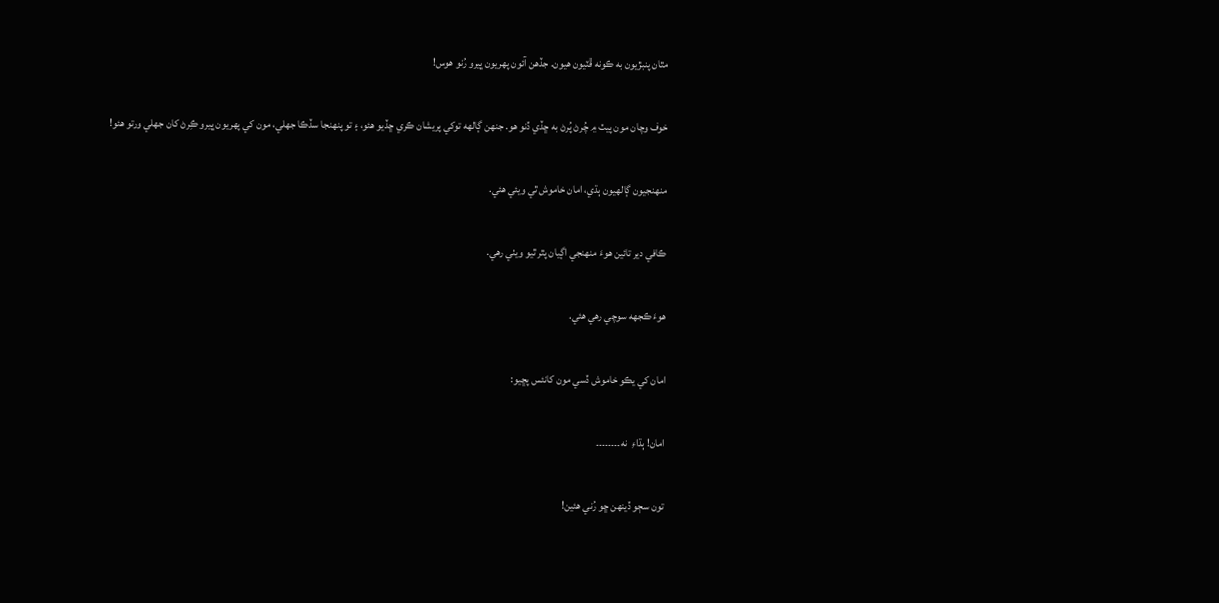مٿان پنبڙيون به ڪونه ڦٽيون ھيون. جڏھن آئون پھريون ڀيرو رُنو ھوس!

خوف وچان مون پيٽ ۾ چُرڻ پُرڻ به ڇڏي ڏنو ھو. جنھن ڳالهه توکي پريشان ڪري ڇڏيو ھئو، ۽ تو پنھنجا سڏڪا جهلي، مون کي پھريون ڀيرو ڪِرڻ کان جهلي ورتو ھئو!

منھنجيون ڳالھيون ٻڌي، امان خاموش ٿي ويئي ھئي.

ڪافي دير تائين ھوءَ منھنجي اڳيان پٿر ٿيو ويٺي رھي.

ھوءَ ڪجھه سوچي رھي ھئي.

امان کي يڪو خاموش ڏسي مون کانئس پڇيو:

امان! ٻڌاءِ  نه۔۔۔۔۔۔۔۔

تون سڄو ڏينھن ڇو رُني ھئين!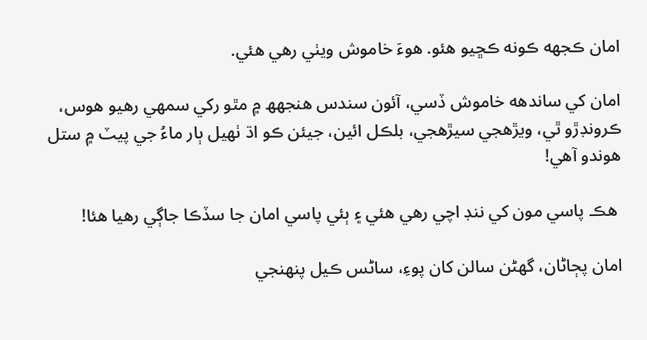امان ڪجهه ڪونه ڪڇيو ھئو. ھوءَ خاموش ويٺي رھي ھئي.

امان کي ساندهه خاموش ڏسي، آئون سندس ھنجهھ ۾ مٿو رکي سمهي رھيو ھوس، ڪرونڊڙو ٿي، ويڙھجي سيڙھجي، بلڪل ائين، جيئن ڪو اڌ ٺھيل ٻار ماءُ جي پيٽ ۾ ستل ھوندو آھي!

 ھڪ پاسي مون کي ننڊ اچي رھي ھئي ۽ ٻئي پاسي امان جا سڏڪا جاڳي رھيا ھئا!

امان پڄاڻان، گهڻن سالن کان پوءِ، ساڻس ڪيل پنھنجي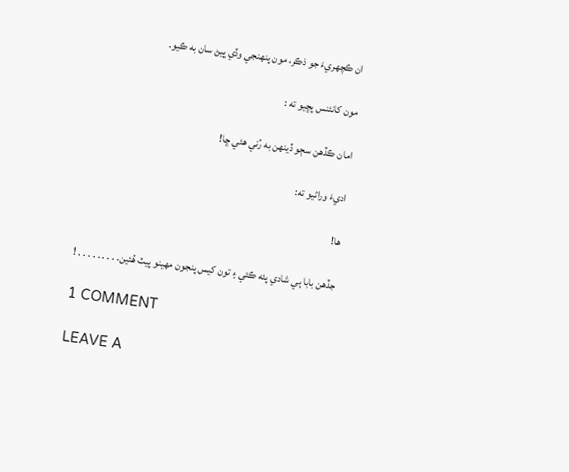ان ڪچھريءَ جو ذڪر، مون پنھنجي وڏي ڀيڻ سان به ڪيو.

مون کانئنس پڇيو ته :

امان ڪڏھن سڄو ڏينھن به رُني ھئي ڇا!

اديءَ وراڻيو ته:

ھا!

جڏھن بابا ٻي شادي پئه ڪئي ۽ تون کيس پنجون مھينو پيٽ ھُئين. . . . . . . . . !

1 COMMENT

LEAVE A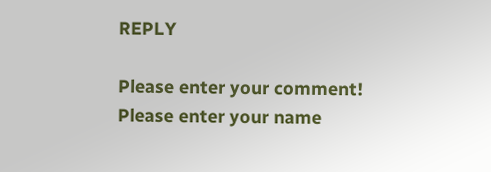REPLY

Please enter your comment!
Please enter your name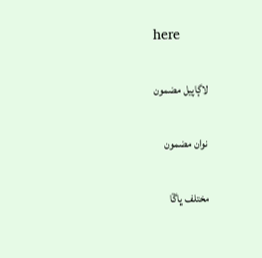here

لاڳاپيل مضمون

نوان مضمون

مختلف ڀاڱا